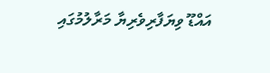އައްޑޫ ވިޔަފާރިވެރިޔާ މަރާލުމުގައި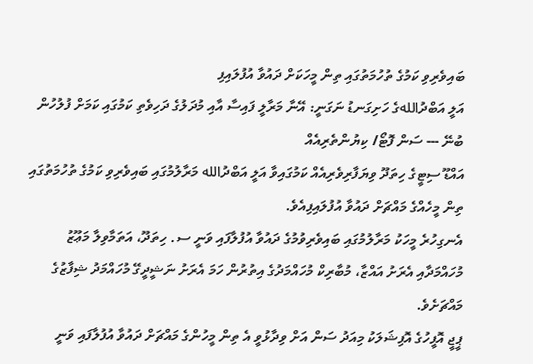ބައިވެރިވި ކަމުގެ ތުހުމަތުގައި ތިން މީހަކަށް ދައުވާ އުފުލައިފި
އަލީ އަބްދުاللهގެ ހަށިގަނޑު ނަގަނީ: އޭނާ މަރާލީ ފައިސާ އާއި މުދަލުގެ ދަހިވެތި ކަމުގައި ކަމަށް ފުލުހުން ބުނޭ --- ސަން ފޮޓޯ/ ކިޔުންތެރިއެއް
އައްޑޫ ސިޓީގެ ހިތަދޫ ވިޔަފާރިވެރިއެއް ކަމުގައިވާ އަލީ އަބްދުالله މަރާލުމުގައި ބައިވެރިވި ކަމުގެ ތުހުމަތުގައި ތިން މީހެއްގެ މައްޗަށް ދައުވާ އުފުލައިފިއެވެ.
އެނގިހުރެ މީހަކު މަރާލުމުގައި ބައިވެރިވުމުގެ ދައުވާ އުފުލާފައި ވަނީ ސ. ހިތަދޫ، އަތަމާވިލާ މަޢޫޒު މުހައްމަދާއި އެރަށު އައްޒާ، މުބާރިކް މުހައްމަދުގެ އިތުރުން ހަމަ އެރަށު ނަޝީދީގޭ މުހައްމަދު ޝިފާޒުގެ މައްޗަށެވެ.
ޕީޖީ އޮފީހުގެ އޮފިޝަލަކު މިއަދު ސަން އަށް ވިދާޅުވީ އެ ތިން މީހުންގެ މައްޗަށް ދައުވާ އުފުލާފައި ވަނީ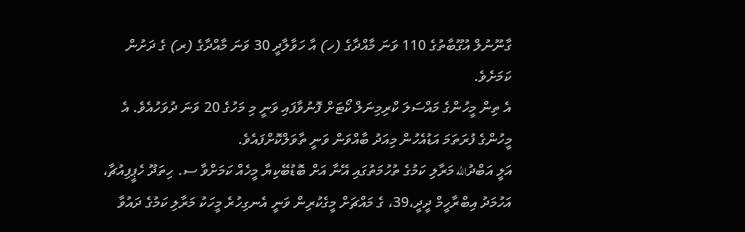ގާނޫނުލް އުގޫބާތުގެ 110 ވަނަ މާއްދާގެ (ހ) އާ ހަވާލާދީ 30 ވަނަ މާއްދާގެ (ރ) ގެ ދަށުން ކަމަށެވެ.
އެ ތިން މީހުންގެ މައްސަލަ ކްރިމިނަލް ކޯޓަށް ފޮނުވާފައި ވަނީ މި މަހުގެ 20 ވަނަ ދުވަހުއެވެ. އެ މީހުންގެ ފުރަތަމަ އަޑުއެހުން މިއަދު ބާއްވަން ވަނީ ތާވަލްކޮށްފައެވެ.
އަލީ އަބްދުالله މަރާލި ކަމުގެ ތުހުމަތުގައި އޭނާ އަށް ބޮޑުބޭކިޔާ މީހެއް ކަމަށްވާ ސ. ހިތަދޫ ހެޕީފިއުޗާ، އަހުމަދު އިބްރާހީމް ދީދީ،39، ގެ މައްޗަށް މީގެކުރިން ވަނީ އެނގިހުރެ މީހަކު މަރާލި ކަމުގެ ދައުވާ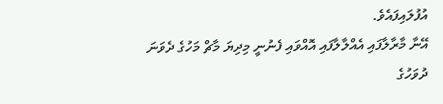އުފުލައިފައެވެ.
އޭނާ މާރާލާފައި އެއްލާލާފައި އޮއްވައި ފެނުނީ މިދިޔަ މާޗް މަހުގެ ދެވަނަ ދުވަހުގެ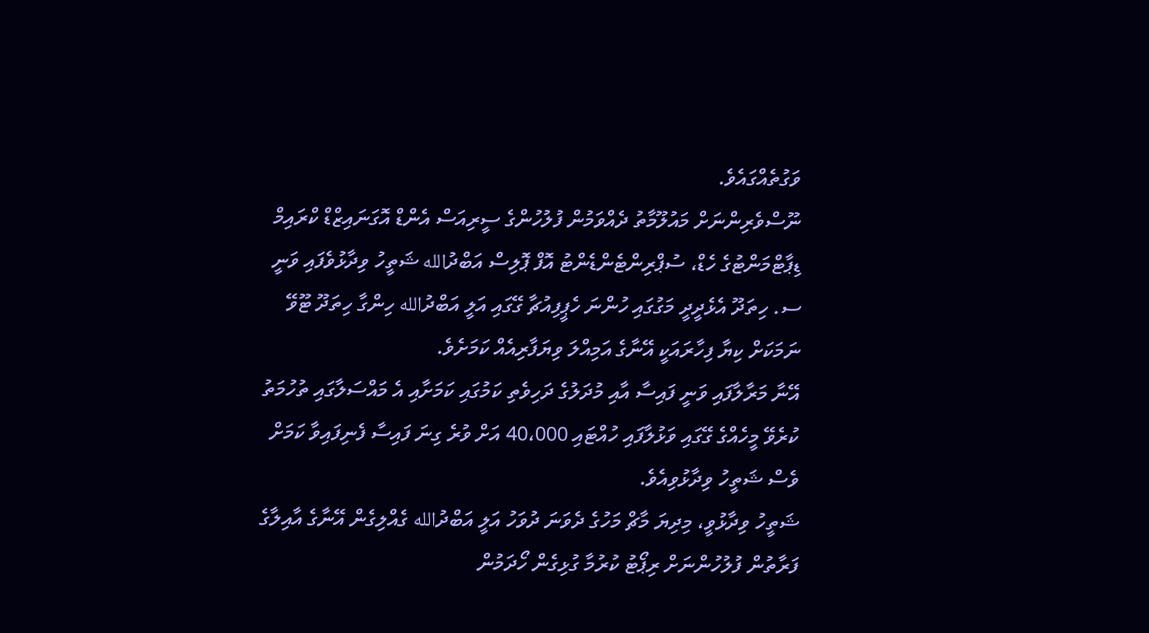ވަގުތެއްގައެވެ.
ނޫސްވެރިންނަށް މައުލޫމާތު ދެއްވަމުން ފުލުހުންގެ ސީރިއަސް އެންޑް އޮގަނައިޒްޑް ކްރައިމް ޑިޕާޓްމަންޓުގެ ހެޑް، ސުޕްރިންޓެންޑެންޓު އޮފް ޕޮލިސް އަބްދުالله ޝަތީހު ވިދާޅުވެފައި ވަނީ ސ. ހިތަދޫ އެޅެދީދީ މަގުގައި ހުންނަ ހެޕީފިއުޗާ ގޭގައި އަލީ އަބްދުالله ހިންގާ ހިތަދޫ ޓޫވޭ ނަމަކަށް ކިޔާ ފިހާރައަކީ އޭނާގެ އަމިއްލަ ވިޔަފާރިއެއް ކަމަށެވެ.
އޭނާ މަރާލާފައި ވަނީ ފައިސާ އާއި މުދަލުގެ ދަހިވެތި ކަމުގައި ކަމަށާއި އެ މައްސަލާގައި ތުހުމަތު ކުރެވޭ މީހެއްގެ ގޭގައި ވަޅުލާފައި ހުއްޓައި 40،000 އަށް ވުރެ ގިނަ ފައިސާ ފެނިފައިވާ ކަމަށް ވެސް ޝަތީހު ވިދާޅުވިއެވެ.
ޝަތީހު ވިދާޅުވީ، މިދިޔަ މާޗް މަހުގެ ދެވަނަ ދުވަހު އަލީ އަބްދުالله ގެއްލިގެން އޭނާގެ އާއިލާގެ ފަރާތުން ފުލުހުންނަށް ރިޕޯޓު ކުރުމާ ގުޅިގެން ހޯދަމުން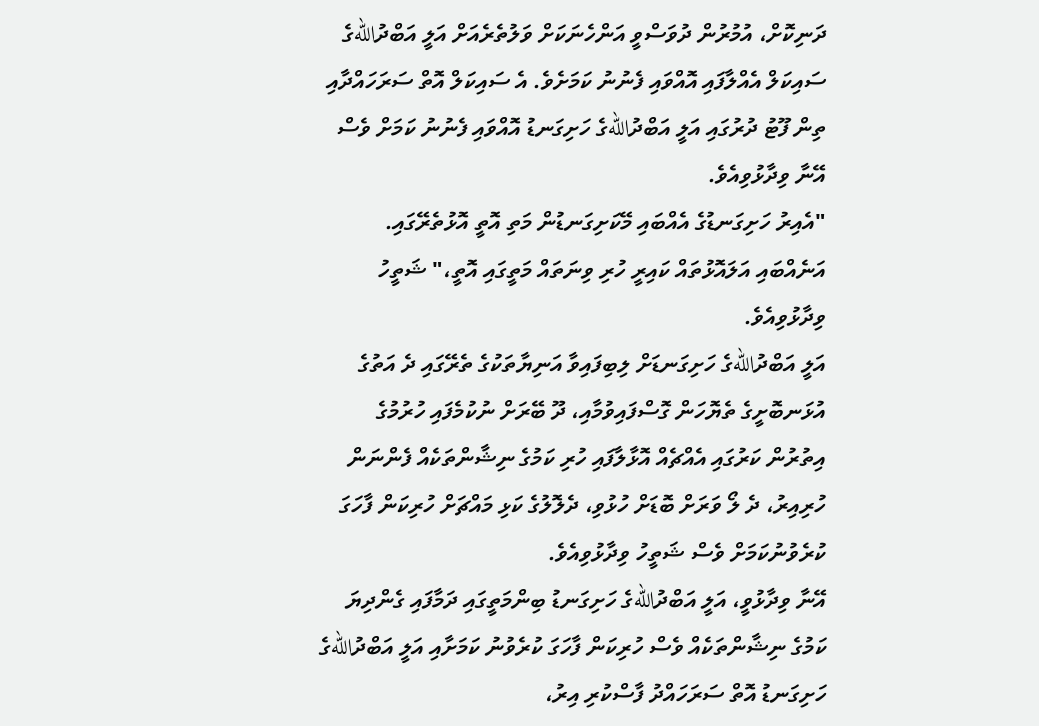ދަނިކޮށް، އުމުރުން ދުވަސްވީ އަންހެނަކަށް ވަލުތެރެއަށް އަލީ އަބްދުاللهގެ ސައިކަލް އެއްލާފައި އޮއްވައި ފެނުނު ކަމަށެވެ. އެ ސައިކަލް އޮތް ސަރަހައްދާއި ތިން ފޫޓު ދުރުގައި އަލީ އަބްދުاللهގެ ހަށިގަނޑު އޮއްވައި ފެނުނު ކަމަށް ވެސް އޭނާ ވިދާޅުވިއެވެ.
"އެއިރު ހަށިގަނޑުގެ އެއްބައި މޭކަށިގަނޑުން މަތި އޮތީ އޮޅުތެރޭގައި. އަނެއްބައި އަލައޮޅުތައް ކައިރީ ހުރި ވިނަތައް މަތީގައި އޮތީ،" ޝަތީހު ވިދާޅުވިއެވެ.
އަލީ އަބްދުاللهގެ ހަށިގަނޑަށް ލިބިފައިވާ އަނިޔާތަކުގެ ތެރޭގައި ދެ އަތުގެ އުޅަނބޮށީގެ ތެޔޮހަން ގޮސްފައިވުމާއި، ދޫ ބޭރަށް ނުކުމެފައި ހުރުމުގެ އިތުރުން ކަރުގައި އެއްޗެއް އޮޅާލާފައި ހުރި ކަމުގެ ނިޝާންތަކެއް ފެންނަން ހުރިއިރު، ދެ ލޯ ވަރަށް ބޮޑަށް ހުޅުވި، ދެލޮލުގެ ކަޅި މައްޗަށް ހުރިކަން ފާހަގަ ކުރެވުނުކަމަށް ވެސް ޝަތީހު ވިދާޅުވިއެވެ.
އޭނާ ވިދާޅުވީ، އަލީ އަބްދުاللهގެ ހަށިގަނޑު ބިންމަތީގައި ދަމާފައި ގެންދިޔަ ކަމުގެ ނިޝާންތަކެއް ވެސް ހުރިކަން ފާހަގަ ކުރެވުނު ކަމަށާއި އަލީ އަބްދުاللهގެ ހަށިގަނޑު އޮތް ސަރަހައްދު ފާސްކުރި އިރު،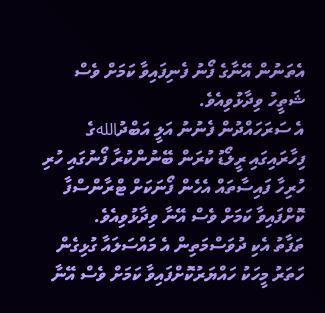އެތަނުން އޭނާގެ ފޯނު ފެނިފައިވާ ކަމަށް ވެސް ޝަތީހު ވިދާޅުވިއެވެ.
އެ ސަރަހައްދުން ފެނުނު އަލީ އަބްދުاللهގެ ފިހާރައިގައި ރީލޯޑު ކުރަން ބޭނުންކުރާ ފޯނުގައި ހުރި ހުރިހާ ފައިސާތައް އެހެން ފޯނަކަށް ޓްރާންސްފާ ކޮށްފައިވާ ކަމަށް ވެސް އޭނާ ވިދާޅުވިއެވެ.
ތަފާތު އެކި ދުވަސްމަތިން އެ މައްސަލައާ ގުޅިގެން ހަތަރު މީހަކު ހައްޔަރުކޮށްފައިވާ ކަމަށް ވެސް އޭނާ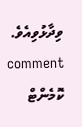ވިދާޅުވިއެވެ.
comment ކޮމެންޓް